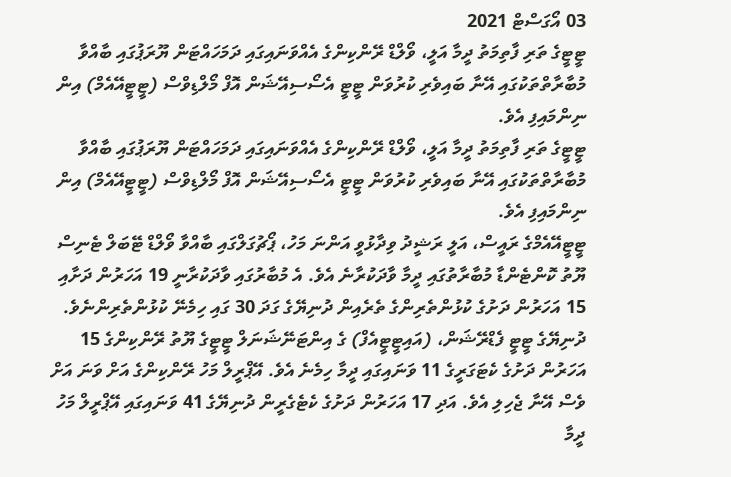03 އޯގަސްޓް 2021
ޓީޓީގެ ތަރި ފާތިމަތު ދީމާ އަލީ، ވޯލްޑް ރޭންކިންގެ އެއްވަނައިގައި ދަމަހައްޓަން ޔޫރަޕުގައި ބާއްވާ މުބާރާތްތަކުގައި އޭނާ ބައިވެރި ކުރުވަން ޓީޓީ އެސޯސިއޭޝަން އޮފް މޯލްޑިވްސް (ޓީޓީއޭއެމް) އިން ނިންމައިފި އެވެ.
ޓީޓީގެ ތަރި ފާތިމަތު ދީމާ އަލީ، ވޯލްޑް ރޭންކިންގެ އެއްވަނައިގައި ދަމަހައްޓަން ޔޫރަޕުގައި ބާއްވާ މުބާރާތްތަކުގައި އޭނާ ބައިވެރި ކުރުވަން ޓީޓީ އެސޯސިއޭޝަން އޮފް މޯލްޑިވްސް (ޓީޓީއޭއެމް) އިން ނިންމައިފި އެވެ.
ޓީޓީއޭއެމްގެ ރައީސް، އަލީ ރަޝީދު ވިދާޅުވީ އަންނަ މަހު، ޕޯޗުގަލްގައި ބާއްވާ ވޯލްޑް ޓޭބަލް ޓެނިސް ޔޫތު ކޮންޓެންޑާ މުބާރާތުގައި ދީމާ ވާދަކުރާނެ އެވެ. އެ މުބާރުގައި ވާދަކުރާނީ 19 އަހަރުން ދަށާއި 15 އަހަރުން ދަށުގެ ކުޅުންތެރިންގެ ތެރެއިން ދުނިޔޭގެ ގަދަ 30 ގައި ހިމެނޭ ކުޅުންތެރިންނެވެ.
ދުނިޔޭގެ ޓީޓީ ފެޑްރޭޝަން، (އައިޓީޓީއެފް) ގެ އިންޓަނޭޝަނަލް ޓީޓީގެ ޔޫތު ރޭންކިންގެ 15 އަހަރުން ދަށުގެ ކެޓަގަރީގެ 11 ވަނައިގައި ދީމާ ހިމެނެ އެވެ. އޭޕްރީލް މަހު ރޭންކިންގެ އަށް ވަނަ އަށް ވެސް އޭނާ ޖެހިލި އެވެ. އަދި 17 އަހަރުން ދަށުގެ ކެޓެގެރީން ދުނިޔޭގެ 41 ވަނައިގައި އޭޕްރީލް މަހު ދީމާ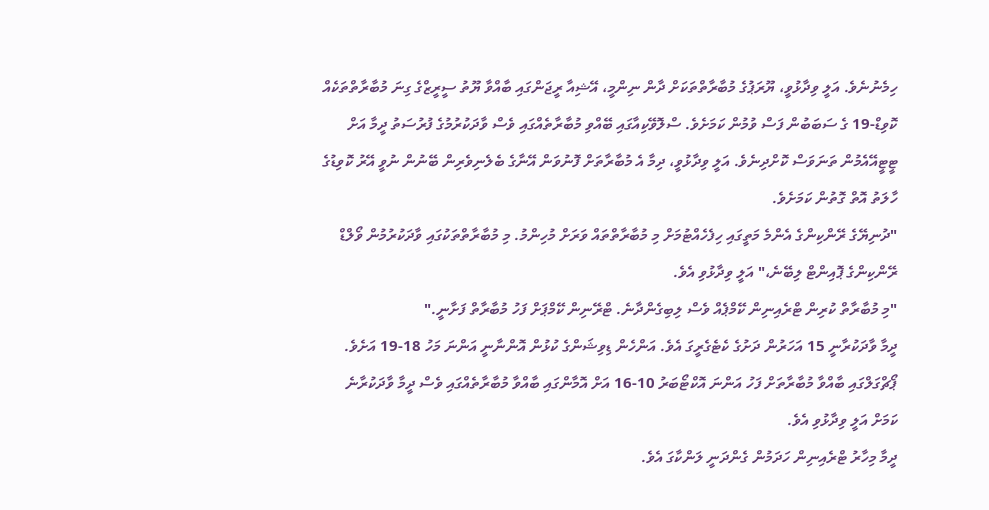ހިމެނުނެވެ. އަލީ ވިދާޅުވީ، ޔޫރަޕުގެ މުބާރާތްތަކަށް ދާން ނިންމީ، އޭޝިއާ ރީޖަންގައި ބާއްވާ ޔޫތު ސީރީޒްގެ ގިނަ މުބާރާތްތަކެއް ކޮވިޑް-19 ގެ ސަބަބުން ފަސް ވުމުން ކަމަށެވެ. ސްލޮވޭކިއާގައި ބޭއްވި މުބާރާތެއްގައި ވެސް ވާދަކުރުމުގެ ފުރުސަތު ދީމާ އަށް ޓީޓީއޭއެމުން ތަނަވަސް ކޮށްދިނެވެ. އަލީ ވިދާޅުވީ، ދިމާ އެ މުބާރާތަށް ފޮނުވަން އޭނާގެ ބެލެނިވެރިން ބޭނުން ނުވީ އޭރު ކޮވިޑުގެ ހާލަތު އޮތް ގޮތުން ކަމަށެވެ.
"ދުނިޔޭގެ ރޭންކިންގެ އެންމެ މަތީގައި ހިފެހެއްޓުމަށް މި މުބާރާތްތައް ވަރަށް މުހިންމު. މި މުބާރާތްތަކުގައި ވާދަކުރުމުން ވޯލްޑް ރޭންކިންގެ ޕޮއިންޓް ލިބޭނެ،" އަލީ ވިދާޅުވި އެވެ.
"މި މުބާރާތް ކުރިން ޓްރެއިނިން ކޭމްޕެއް ވެސް ލިބިގެންދާނެ. ޓްރޭނިން ކޭމްޕަށް ފަހު މުބާރާތް ފަށާނީ."
ދީމާ ވާދަކުރާނީ 15 އަހަރުން ދަށުގެ ކެޓެގެރީގަ އެވެ. އަންހެން ޑިވިޝަންގެ ކުޅުން އޮންނާނީ އަންނަ މަހު 18-19 އަށެވެ.
ޕޯޗްގަލްގައި ބާއްވާ މުބާރާތަށް ފަހު އަންނަ އޮކްޓޯބަރު 10-16 އަށް އޮމާންގައި ބާއްވާ މުބާރާތެއްގައި ވެސް ދީމާ ވާދަކުރާނެ ކަމަށް އަލީ ވިދާޅުވި އެވެ.
ދީމާ މިހާރު ޓްރެއިނިން ހަދަމުން ގެންދަނީ ލަންކާގަ އެވެ.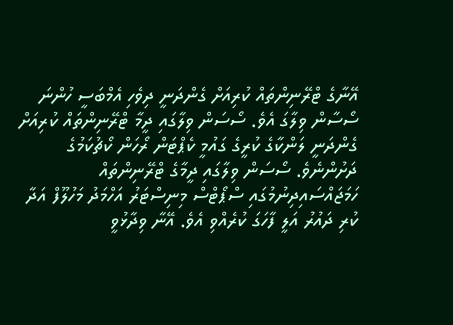އޭނާގެ ޓްރޭނިންތައް ކުރިއަށް ގެންދަނީ ދިވެހި އެމްބަސީ ހުންނަ ސޯސާން ވިލާގަ އެވެ. ސޯސަން ވިލާގައި ދީމާ ޓްރޭނިންތައް ކުރިއަށް ގެންދަނީ ލަންކާގެ ކުރީގެ ގައުމީ ކެޕްޓަން ރޯހަން ކޯޗުކަމުގެ ދަށުންނެވެ. ސޯސަން ވިލާގައި ދީމާގެ ޓްރޭނިންތައް ހަމަޖައްސައިދިނުމުގައި ސްޕޯޓްސް މިނިސްޓަރު އަހްމަދު މަހުލޫފް އަދާ ކުރި ދައުރު އަލީ ފާހަގަ ކުރެއްވި އެވެ. އޭނާ ވިދާޅުވީ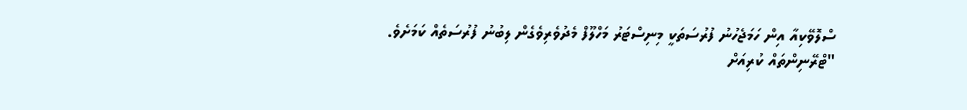ސްލޮވޭކިއާ އިން ހަމަޖެހުނު ފުރުސަތަކީ މިނިސްޓަރު މަހްލޫފް މެދުވެރިވެގެން ލިބުނު ފުރުސަތެއް ކަމަށެވެ.
"ޓްރޭނިންތައް ކުރިއަށް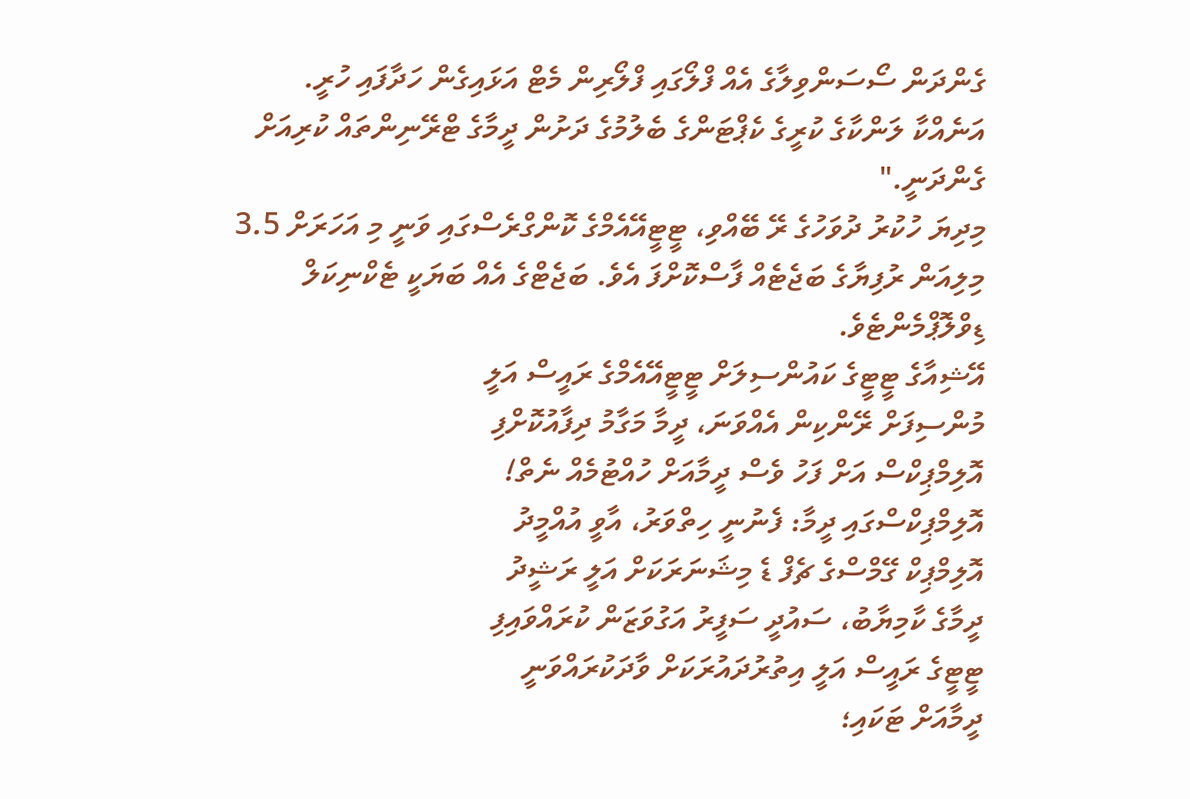ގެންދަން ސޯސަންވިލާގެ އެއް ފްލޯގައި ފްލޯރިން މެޓް އަޅައިގެން ހަދާފައި ހުރީ. އަނެއްކާ ލަންކާގެ ކުރީގެ ކެޕްޓަންގެ ބެލުމުގެ ދަށުން ދީމާގެ ޓްރޭނިންތައް ކުރިއަށް ގެންދަނީ."
މިދިޔަ ހުކުރު ދުވަހުގެ ރޭ ބޭއްވި، ޓީޓީއޭއެމްގެ ކޮންގްރެސްގައި ވަނީ މި އަހަރަށް 3.5 މިލިއަން ރުފިޔާގެ ބަޖެޓެއް ފާސްކޮށްފަ އެވެ. ބަޖެޓްގެ އެއް ބަޔަކީ ޓެކްނިކަލް ޑިވްލޮޕްމެންޓެވެ.
އޭޝިއާގެ ޓީޓީގެ ކައުންސިލަށް ޓީޓީއޭއެމްގެ ރައީސް އަލީ
މުންސިފަށް ރޭންކިން އެއްވަނަ، ދީމާ މަގާމު ދިފާއުކޮށްފި
އޮލިމްޕިކްސް އަށް ފަހު ވެސް ދީމާއަށް ހުއްޓުމެއް ނެތް!
އޮލިމްޕިކްސްގައި ދީމާ: ފެނުނީ ހިތްވަރު، އާވީ އުއްމީދު
އޮލިމްޕިކް ގޭމްސްގެ ޗެފް ޑެ މިޝަނަރަކަށް އަލީ ރަޝީދު
ދީމާގެ ކާމިޔާބު، ސައުދީ ސަފީރު އަގުވަޒަން ކުރައްވައިފި
ޓީޓީގެ ރައީސް އަލީ އިތުރުދައުރަކަށް ވާދަކުރައްވަނީ
ދީމާއަށް ޓަކައި؛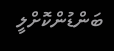ބަންޑުންކޮށްލީ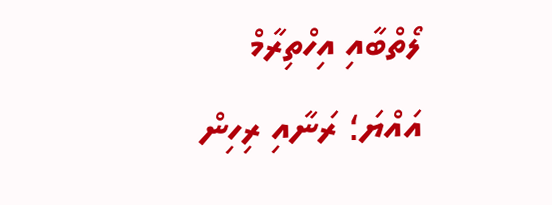ލޯތްބާއި އިހްތިރާމް
އައްޔަ؛ ރަނާއި ރިހިން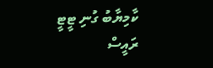ކާމިޔާބު ގުނި ޓީޓީ ރައީސް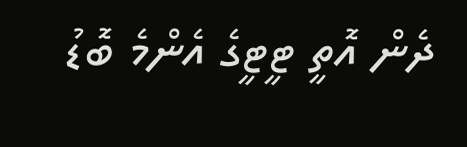ދެން އޮތީ ޓީޓީގެ އެންމެ ބޮޑު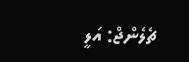ޗެލެންޖް: އަލީ